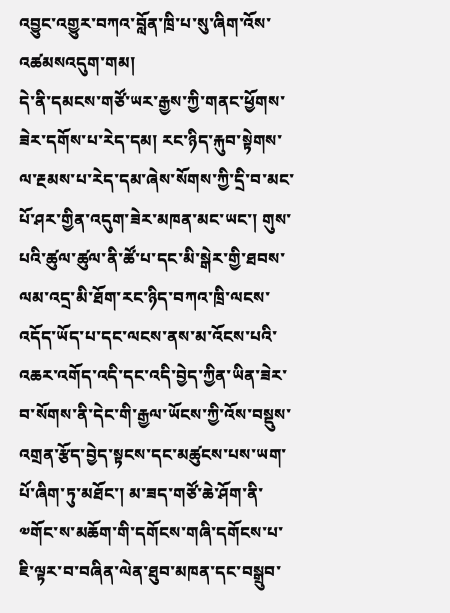འབྱུང་འགྱུར་བཀའ་བློན་ཁྲི་པ་སུ་ཞིག་འོས་འཚམསའདུག་གམ།
དེ་ནི་དམངས་གཙོ་ཡར་རྒྱས་ཀྱི་གནང་ཕྱོགས་ཟེར་དགོས་པ་རེད་དམ། རང་ཉིད་རྐུབ་སྟེགས་ལ་རྔམས་པ་རེད་དམ་ཞེས་སོགས་ཀྱི་དྲི་བ་མང་པོ་ཤར་གྱིན་འདུག་ཟེར་མཁན་མང་ཡང་། གུས་པའི་ཚུལ་ཚུལ་ནི་ཚོ་པ་དང་མི་སྒེར་གྱི་ཐབས་ལམ་འདྲ་མི་ཐོག་རང་ཉིད་བཀའ་ཁྲི་ལངས་འདོད་ཡོད་པ་དང་ལངས་ནས་མ་འོངས་པའི་འཆར་འགོད་འདི་དང་འདི་བྱེད་ཀྱིན་ཡིན་ཟེར་བ་སོགས་ནི་དེང་གི་རྒྱལ་ཡོངས་ཀྱི་འོས་བསྡུས་འགྲན་རྩོད་བྱེད་སྟངས་དང་མཚུངས་པས་ཡག་པོ་ཞིག་ཏུ་མཐོང་། མ་ཟད་གཙོ་ཆེ་ཤོག་ནི་༧གོང་ས་མཆོག་གི་དགོངས་གཞི་དགོངས་པ་ཇི་ལྟར་བ་བཞིན་ལེན་ཐུབ་མཁན་དང་བསྒྲུབ་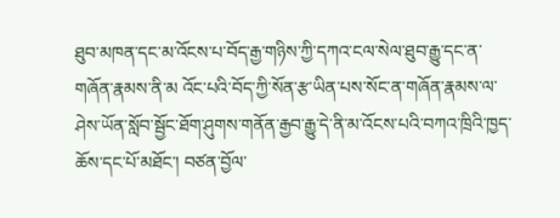ཐུབ་མཁན་དང་མ་འོངས་པ་བོད་རྒྱ་གཉིས་ཀྱི་དཀའ་ངལ་སེལ་ཐུབ་རྒྱུ་དང་ན་གཞོན་རྣམས་ནི་མ འོང་པའི་བོད་ཀྱི་སོན་རྩ་ཡིན་པས་སོང་ན་གཞོན་རྣམས་ལ་ཤེས་ཡོན་སློབ་སྦྱོང་ཐོག་ཤུགས་གནོན་རྒྱབ་རྒྱུ་དེ་ནི་མ་འོངས་པའི་བཀའ་ཁྲིའི་ཁྱད་ཆོས་དང་པོ་མཐོང་། བཙན་བྱོལ་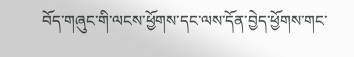བོད་གཞུང་གི་ལངས་ཕྱོགས་དང་ལས་དོན་བྱེད་ཕྱོགས་གང་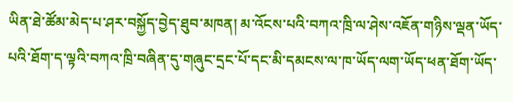ཡིན་ཐེ་ཚོམ་མེད་པ་ཤར་བསྐྱོད་བྱེད་ཐུབ་མཁན། མ་འོངས་པའི་བཀའ་ཁྲི་ལ་ཤེས་འཇོན་གཉིས་ལྡན་ཡོད་པའི་ཐོག་ད་ལྟའི་བཀའ་ཁྲི་བཞིན་དུ་གཞུང་དྲང་པོ་དང་མི་དམངས་ལ་ཁ་ཡོད་ལག་ཡོད་ཕན་ཐོག་ཡོད་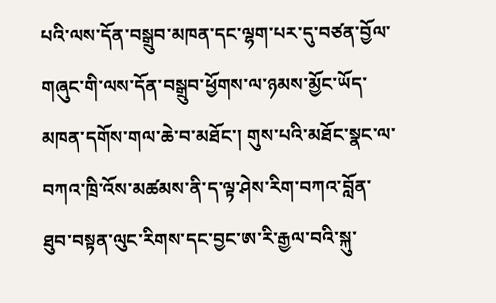པའི་ལས་དོན་བསྒྲུབ་མཁན་དང་ལྷག་པར་དུ་བཙན་བྱོལ་གཞུང་གི་ལས་དོན་བསྒྲུབ་ཕྱོགས་ལ་ཉམས་མྱོང་ཡོད་མཁན་དགོས་གལ་ཆེ་བ་མཐོང་། གུས་པའི་མཐོང་སྣང་ལ་བཀའ་ཁྲི་འོས་མཚམས་ནི་ད་ལྟ་ཤེས་རིག་བཀའ་བློན་ཐུབ་བསྟན་ལུང་རིགས་དང་བྱང་ཨ་རི་རྒྱལ་བའི་སྐུ་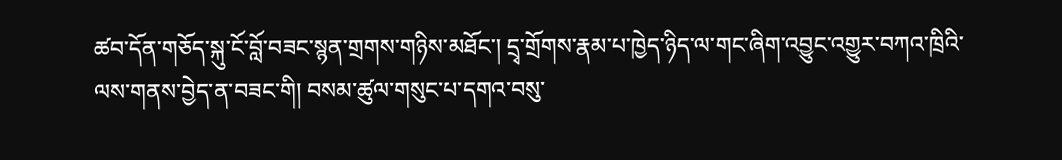ཚབ་དོན་གཅོད་སྐུ་ངོ་བློ་བཟང་སྙན་གྲགས་གཉིས་མཐོང་། དྲྭ་གྲོགས་རྣམ་པ་ཁྱེད་ཉིད་ལ་གང་ཞིག་འབྱུང་འགྱུར་བཀའ་ཁྲིའི་ལས་གནས་བྱེད་ན་བཟང་གི། བསམ་ཚུལ་གསུང་པ་དགའ་བསུ་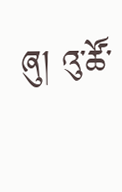ཞུ། འུ་ཚོ་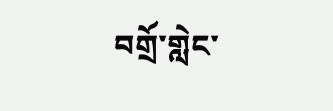བགྲོ་གླེང་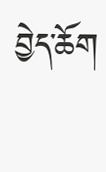བྱེད་ཆོག